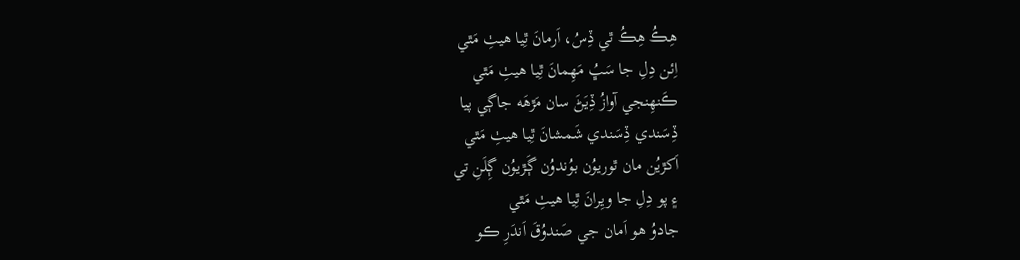هِڪُ هِڪُ ٿي ڏِسُ، اَرمانَ ٿِيا هيٺِ مَٿي
اِئن دِلِ جا سَڀُ مَهِمانَ ٿِيا هيٺِ مَٿي
ڪَنهِنجي آوازُ ڏِيَڻَ سان مَڙهَه جاڳي پيا
ڏِسَندي ڏِسَندي شَمشانَ ٿِيا هيٺِ مَٿي
اَکڙيُن مان ٿوريوُن بوُندوُن ڳَـڙيوُن ڳِلَنِ تي
۽ پو دِلِ جا ويِرانَ ٿِيا هيٺِ مَٿي
جادوُ هو اَمان جي صَندوُقَ اَندَرِ ڪو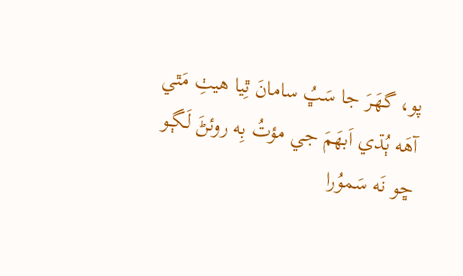پو، گھَـرَ جا سَڀُ سامانَ ٿِيا هيٺِ مَٿي
آهَه ٻُڌي اَبهَمَ جي مؤتُ بِه روئڻَ لَـڳـو
ڇو نَه سَموُرا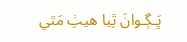ڀَـڳـوانَ ٿِيا هيٺِ مَٿي